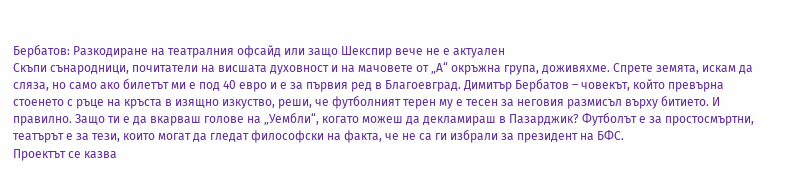Бербатов: Разкодиране на театралния офсайд или защо Шекспир вече не е актуален
Скъпи сънародници, почитатели на висшата духовност и на мачовете от „А“ окръжна група, доживяхме. Спрете земята, искам да сляза, но само ако билетът ми е под 40 евро и е за първия ред в Благоевград. Димитър Бербатов – човекът, който превърна стоенето с ръце на кръста в изящно изкуство, реши, че футболният терен му е тесен за неговия размисъл върху битието. И правилно. Защо ти е да вкарваш голове на „Уембли“, когато можеш да декламираш в Пазарджик? Футболът е за простосмъртни, театърът е за тези, които могат да гледат философски на факта, че не са ги избрали за президент на БФС.
Проектът се казва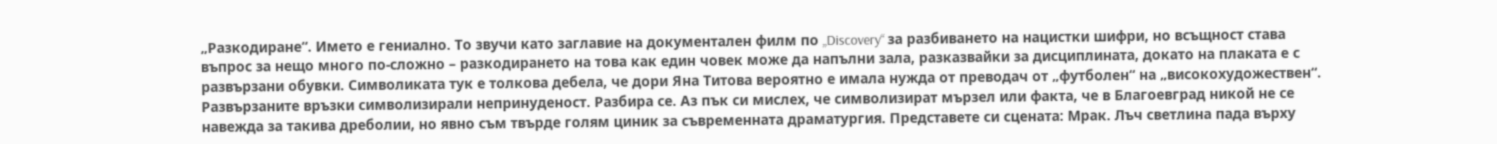„Разкодиране“. Името е гениално. То звучи като заглавие на документален филм по „Discovery“ за разбиването на нацистки шифри, но всъщност става въпрос за нещо много по-сложно – разкодирането на това как един човек може да напълни зала, разказвайки за дисциплината, докато на плаката е с развързани обувки. Символиката тук е толкова дебела, че дори Яна Титова вероятно е имала нужда от преводач от „футболен“ на „високохудожествен“. Развързаните връзки символизирали непринуденост. Разбира се. Аз пък си мислех, че символизират мързел или факта, че в Благоевград никой не се навежда за такива дреболии, но явно съм твърде голям циник за съвременната драматургия. Представете си сцената: Мрак. Лъч светлина пада върху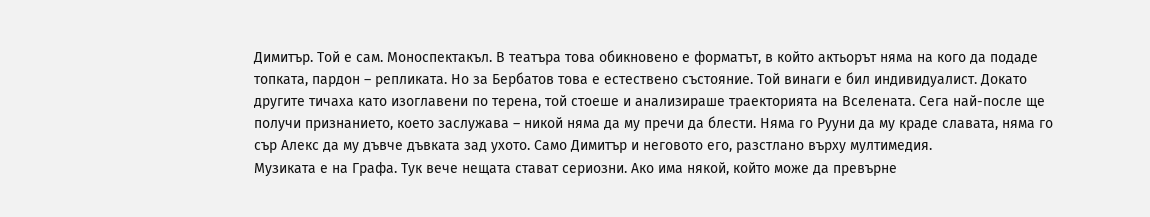Димитър. Той е сам. Моноспектакъл. В театъра това обикновено е форматът, в който актьорът няма на кого да подаде топката, пардон – репликата. Но за Бербатов това е естествено състояние. Той винаги е бил индивидуалист. Докато другите тичаха като изоглавени по терена, той стоеше и анализираше траекторията на Вселената. Сега най-после ще получи признанието, което заслужава – никой няма да му пречи да блести. Няма го Рууни да му краде славата, няма го сър Алекс да му дъвче дъвката зад ухото. Само Димитър и неговото его, разстлано върху мултимедия.
Музиката е на Графа. Тук вече нещата стават сериозни. Ако има някой, който може да превърне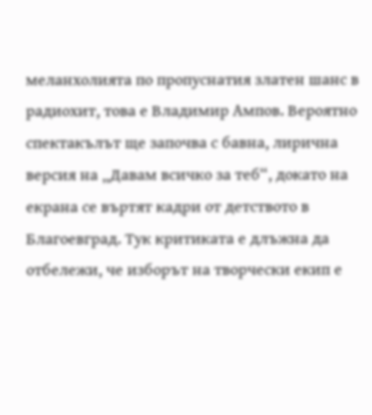меланхолията по пропуснатия златен шанс в радиохит, това е Владимир Ампов. Вероятно спектакълът ще започва с бавна, лирична версия на „Давам всичко за теб“, докато на екрана се въртят кадри от детството в Благоевград. Тук критиката е длъжна да отбележи, че изборът на творчески екип е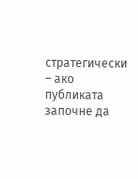стратегически – ако публиката започне да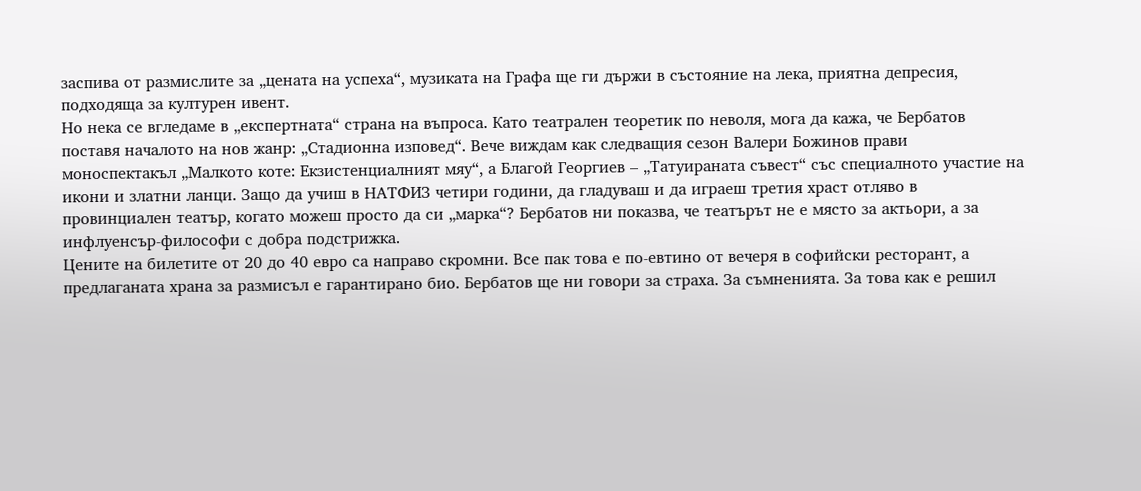заспива от размислите за „цената на успеха“, музиката на Графа ще ги държи в състояние на лека, приятна депресия, подходяща за културен ивент.
Но нека се вгледаме в „експертната“ страна на въпроса. Като театрален теоретик по неволя, мога да кажа, че Бербатов поставя началото на нов жанр: „Стадионна изповед“. Вече виждам как следващия сезон Валери Божинов прави моноспектакъл „Малкото коте: Екзистенциалният мяу“, а Благой Георгиев – „Татуираната съвест“ със специалното участие на икони и златни ланци. Защо да учиш в НАТФИЗ четири години, да гладуваш и да играеш третия храст отляво в провинциален театър, когато можеш просто да си „марка“? Бербатов ни показва, че театърът не е място за актьори, а за инфлуенсър-философи с добра подстрижка.
Цените на билетите от 20 до 40 евро са направо скромни. Все пак това е по-евтино от вечеря в софийски ресторант, а предлаганата храна за размисъл е гарантирано био. Бербатов ще ни говори за страха. За съмненията. За това как е решил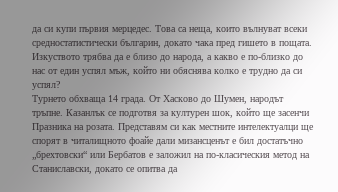да си купи първия мерцедес. Това са неща, които вълнуват всеки средностатистически българин, докато чака пред гишето в пощата. Изкуството трябва да е близо до народа, а какво е по-близко до нас от един успял мъж, който ни обяснява колко е трудно да си успял?
Турнето обхваща 14 града. От Хасково до Шумен, народът тръпне. Казанлък се подготвя за културен шок, който ще засенчи Празника на розата. Представям си как местните интелектуалци ще спорят в читалищното фоайе дали мизансценът е бил достатъчно „брехтовски“ или Бербатов е заложил на по-класическия метод на Станиславски, докато се опитва да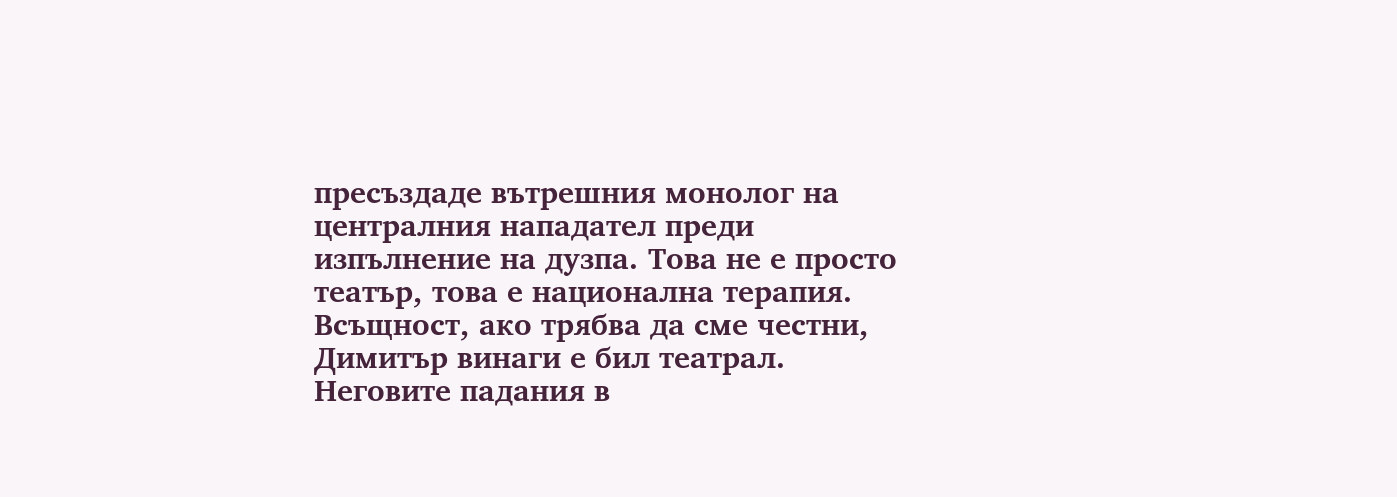пресъздаде вътрешния монолог на централния нападател преди изпълнение на дузпа. Това не е просто театър, това е национална терапия.
Всъщност, ако трябва да сме честни, Димитър винаги е бил театрал. Неговите падания в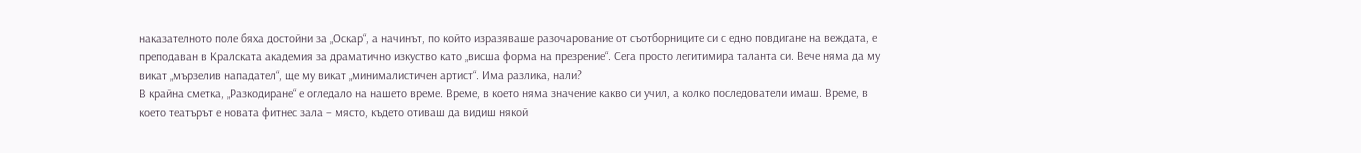наказателното поле бяха достойни за „Оскар“, а начинът, по който изразяваше разочарование от съотборниците си с едно повдигане на веждата, е преподаван в Кралската академия за драматично изкуство като „висша форма на презрение“. Сега просто легитимира таланта си. Вече няма да му викат „мързелив нападател“, ще му викат „минималистичен артист“. Има разлика, нали?
В крайна сметка, „Разкодиране“ е огледало на нашето време. Време, в което няма значение какво си учил, а колко последователи имаш. Време, в което театърът е новата фитнес зала – място, където отиваш да видиш някой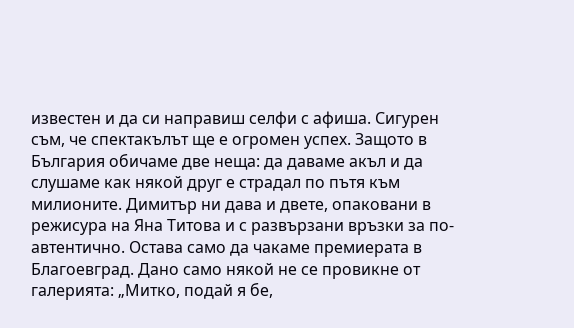известен и да си направиш селфи с афиша. Сигурен съм, че спектакълът ще е огромен успех. Защото в България обичаме две неща: да даваме акъл и да слушаме как някой друг е страдал по пътя към милионите. Димитър ни дава и двете, опаковани в режисура на Яна Титова и с развързани връзки за по-автентично. Остава само да чакаме премиерата в Благоевград. Дано само някой не се провикне от галeрията: „Митко, подай я бе,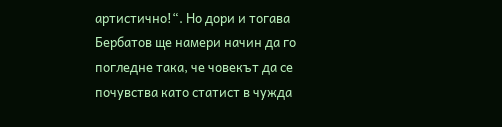артистично!“. Но дори и тогава Бербатов ще намери начин да го погледне така, че човекът да се почувства като статист в чужда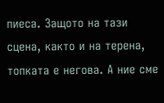пиеса. Защото на тази сцена, както и на терена, топката е негова. А ние сме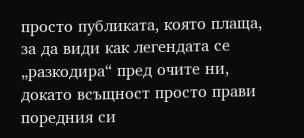просто публиката, която плаща, за да види как легендата се „разкодира“ пред очите ни, докато всъщност просто прави поредния си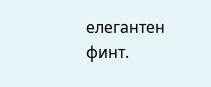елегантен финт.